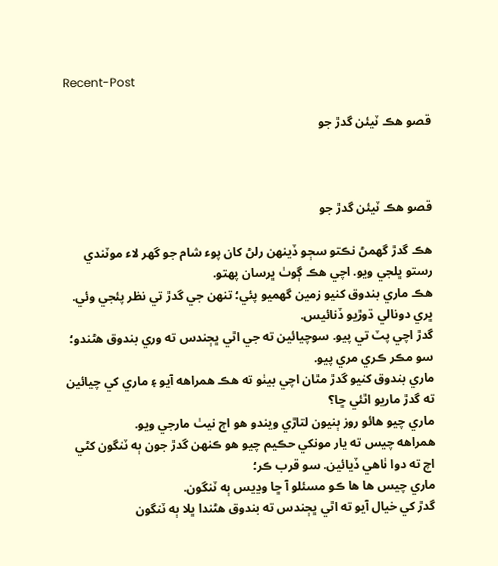Recent-Post

قصو هڪ ٽيئن گدڙ جو



قصو هڪ ٽيئن گدڙ جو

هڪ گدڙ گهمڻ نڪتو سڄو ڏينهن رلڻ کان پوء شام جو گهر لاء موٽندي رستو ڀلجي ويو. اچي هڪ ڳوٺ ڀرسان پهتو.
هڪ ماري بندوق کنيو زمين گهميو پئي؛ تنهن جي گدڙ تي نظر پئجي وئي. ڀري دونالي ڌوڙيو ڏنائيس.
گدڙ اچي پٽ تي پيو. سوچيائين ته جي اٿي ڀڄندس ته وري بندوق هڻندو؛ سو مڪر ڪري مري پيو.
ماري بندوق کنيو گدڙ مٿان اچي بيٺو ته هڪ همراهه آيو ۽ ماري کي چيائين ته گدڙ ماريو اٿئي ڇا؟
ماري چيو هائو روز ٻنيون لتاڙي ويندو هو اڄ نيٺ مارجي ويو.
همراهه چيس ته يار مونکي حڪيم چيو هو ڪنهن گدڙ جون ٻه ٽنگون کڻي اچ ته دوا ٺاهي ڏيائين. سو قرب ڪر؛
ماري چيس ها ها ڪو مسئلو آ ڇا وڍيس ٻه ٽنگون.
گدڙ کي خيال آيو ته اٿي ڀڄندس ته بندوق هڻندا ڀلا ٻه ٽنگون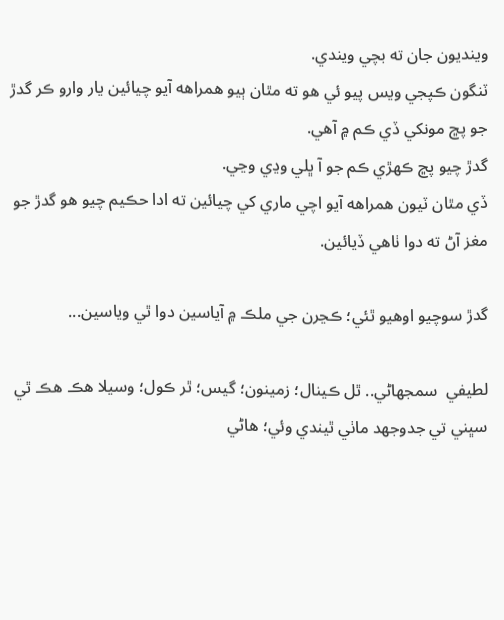وينديون جان ته بچي ويندي.
ٽنگون ڪپجي ويس پيو ئي هو ته مٿان ٻيو همراهه آيو چيائين يار وارو ڪر گدڙ جو پڇ مونکي ڏي ڪم ۾ آهي.
گدڙ چيو پڇ ڪهڙي ڪم جو آ ڀلي وڍي وڃي.
ڏي مٿان ٽيون همراهه آيو اچي ماري کي چيائين ته ادا حڪيم چيو هو گدڙ جو مغز آڻ ته دوا ٺاهي ڏيائين.

گدڙ سوچيو اوهيو ٿئي؛ ڪڃرن جي ملڪ ۾ آياسين دوا ٿي وياسين...

لطيفي  سمجهاڻي.. ٿل ڪينال؛ زمينون؛ گيس؛ ٿر ڪول؛ وسيلا هڪ هڪ ٿي سڀني تي جدوجهد ماٺي ٿيندي وئي؛ هاڻي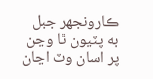ڪارونجهر جبل به پٽيون ٿا وڃن پر اسان وٽ اڃان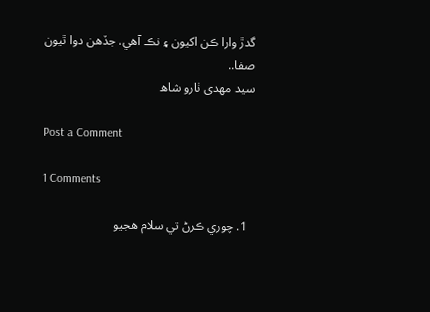گدڙ وارا ڪن اکيون ۽ نڪ آهي. جڏهن دوا ٿيون صفا..
سيد مھدی ٺارو شاھ

Post a Comment

1 Comments

  1. چوري ڪرڻ تي سلام ھجيو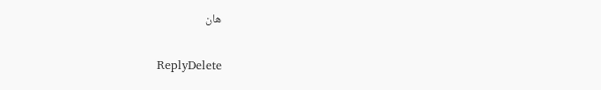ھان

    ReplyDelete